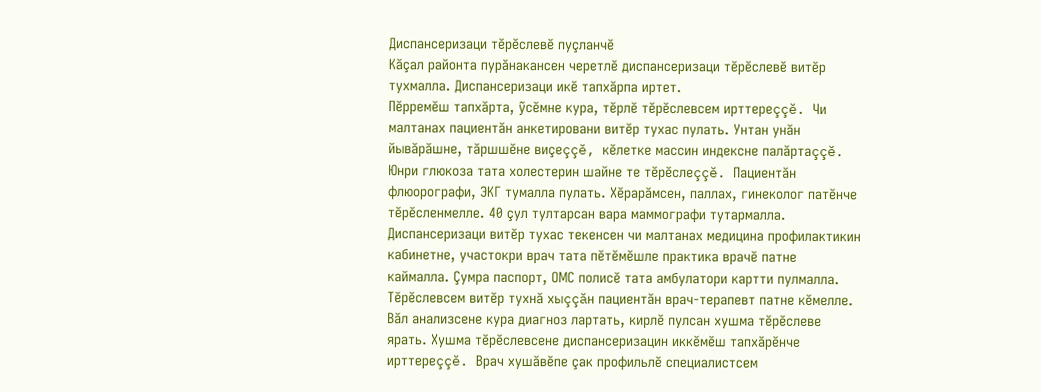Диспансеризаци тĕрĕслевĕ пуçланчĕ
Кăçал районта пурăнакансен черетлĕ диспансеризаци тĕрĕслевĕ витĕр тухмалла. Диспансеризаци икĕ тапхăрпа иртет.
Пĕрремĕш тапхăрта, ỹсĕмне кура, тĕрлĕ тĕрĕслевсем ирттереççĕ. Чи малтанах пациентăн анкетировани витĕр тухас пулать. Унтан унăн йывăрăшне, тăршшĕне виçеççĕ, кĕлетке массин индексне палăртаççĕ. Юнри глюкоза тата холестерин шайне те тĕрĕслеççĕ. Пациентăн флюорографи, ЭКГ тумалла пулать. Хĕрарăмсен, паллах, гинеколог патĕнче тĕрĕсленмелле. 40 çул тултарсан вара маммографи тутармалла.
Диспансеризаци витĕр тухас текенсен чи малтанах медицина профилактикин кабинетне, участокри врач тата пĕтĕмĕшле практика врачĕ патне каймалла. Çумра паспорт, ОМС полисĕ тата амбулатори картти пулмалла.
Тĕрĕслевсем витĕр тухнă хыççăн пациентăн врач-терапевт патне кĕмелле. Вăл анализсене кура диагноз лартать, кирлĕ пулсан хушма тĕрĕслеве ярать. Хушма тĕрĕслевсене диспансеризацин иккĕмĕш тапхăрĕнче ирттереççĕ. Врач хушăвĕпе çак профильлĕ специалистсем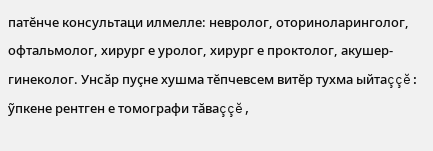патĕнче консультаци илмелле: невролог, оториноларинголог, офтальмолог, хирург е уролог, хирург е проктолог, акушер-гинеколог. Унсăр пуçне хушма тĕпчевсем витĕр тухма ыйтаççĕ: ỹпкене рентген е томографи тăваççĕ,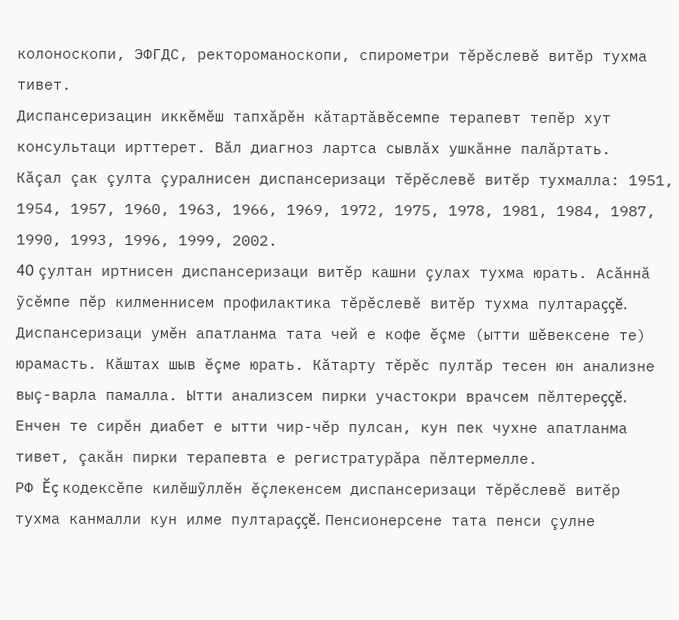колоноскопи, ЭФГДС, ректороманоскопи, спирометри тĕрĕслевĕ витĕр тухма тивет.
Диспансеризацин иккĕмĕш тапхăрĕн кăтартăвĕсемпе терапевт тепĕр хут консультаци ирттерет. Вăл диагноз лартса сывлăх ушкăнне палăртать.
Кăçал çак çулта çуралнисен диспансеризаци тĕрĕслевĕ витĕр тухмалла: 1951, 1954, 1957, 1960, 1963, 1966, 1969, 1972, 1975, 1978, 1981, 1984, 1987, 1990, 1993, 1996, 1999, 2002.
40 çултан иртнисен диспансеризаци витĕр кашни çулах тухма юрать. Асăннă ỹсĕмпе пĕр килменнисем профилактика тĕрĕслевĕ витĕр тухма пултараççĕ. Диспансеризаци умĕн апатланма тата чей е кофе ĕçме (ытти шĕвексене те) юрамасть. Кăштах шыв ĕçме юрать. Кăтарту тĕрĕс пултăр тесен юн анализне выç-варла памалла. Ытти анализсем пирки участокри врачсем пĕлтереççĕ. Енчен те сирĕн диабет е ытти чир-чĕр пулсан, кун пек чухне апатланма тивет, çакăн пирки терапевта е регистратурăра пĕлтермелле.
РФ Ĕç кодексĕпе килĕшỹллĕн ĕçлекенсем диспансеризаци тĕрĕслевĕ витĕр тухма канмалли кун илме пултараççĕ. Пенсионерсене тата пенси çулне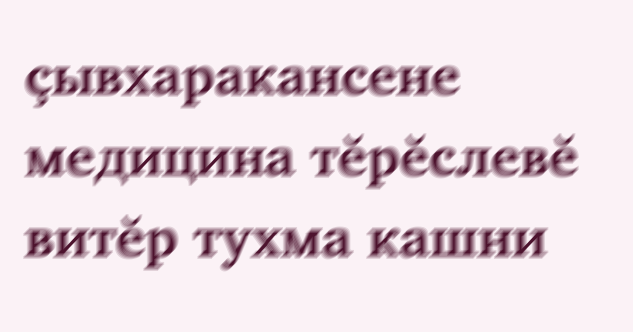çывхаракансене медицина тĕрĕслевĕ витĕр тухма кашни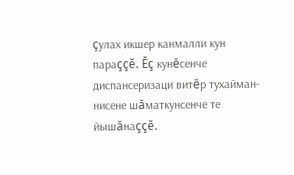çулах икшер канмалли кун параççĕ. Ĕç кунĕсенче диспансеризаци витĕр тухайман-нисене шăматкунсенче те йышăнаççĕ.